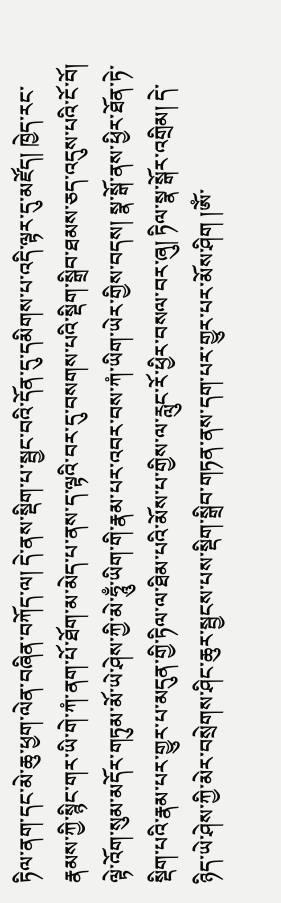ཏིལ་ནག་དང་མེ་ཆུ་ཕྱག་ལེན་བཞིན་བཀོད་ལ། དེ་ནས་སྡིག་པ་སྦྱང་བའི་དོན་དུ་དམིགས་པ་འདི་ལྟར་དུ་མཛོད། ཁྱེད་རང་རྣམས་ཀྱི་སྙིང་གར་ཡི་གེ་ཀཾ་ནག་པོ་ཐོག་མ་མེད་པ་ནས་ད་ལྟའི་བར་དུ་བསགས་པའི་སྡིག་སྒྲིབ་ཐམས་ཅད་འདུས་པའི་ངོ་བོ། ལྟེ་འོག་སུམ་མདོར་གཏུམ་མོ་ཡེ་ཤེས་ཀྱི་མེ་ཧཱུྃ་ཡིག་གི་རྣམ་པར་འབར་བས་ཀཾ་ཡིག་ཡེར་གྱིས་བདས། སྣ་སྒོ་ནས་ཕྱིར་ཐོན་ཏེ་སྡིག་པའི་རྣམ་པར་གྱུར་པ་མདུན་གྱི་ཏིལ་ལ་ཐིམ་པའི་མོས་པ་གྱིས་ལ་རླུང་རོ་ཕྱིར་བསལ་བར་ཞུ། ཏིལ་སྣ་སྒོར་འགྲིམ། དེ་ཉིད་ཡེ་ཤེས་ཀྱི་མེར་བསྲེགས་ཤིང་ཆུར་སྦྱངས་པས་སྡིག་སྒྲིབ་གཏན་ནས་དག་པར་གྱུར་པར་མོས་ཤིག །ཨོཾ་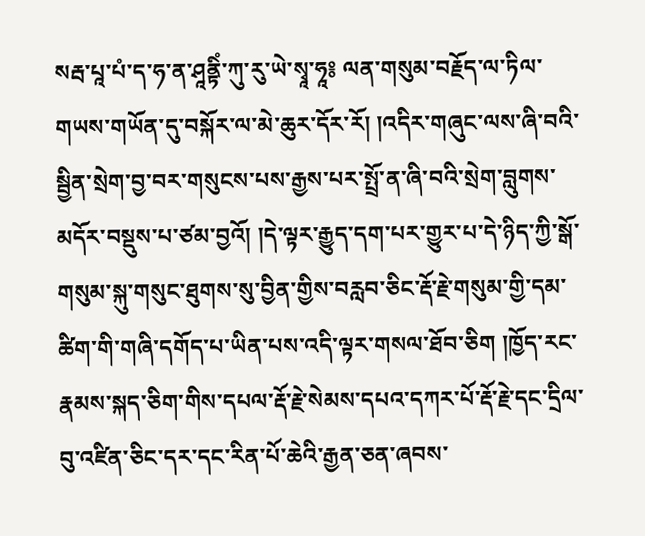སརྦ་པཱ་པཾ་ད་ཧ་ན་ཤཱནྟིཾ་ཀུ་རུ་ཡེ་སྭཱ་ཧཱ༔ ལན་གསུམ་བརྗོད་ལ་ཏིལ་གཡས་གཡོན་དུ་བསྐོར་ལ་མེ་ཆུར་དོར་རོ། །འདིར་གཞུང་ལས་ཞི་བའི་སྦྱིན་སྲེག་བྱ་བར་གསུངས་པས་རྒྱས་པར་སྤྲོ་ན་ཞི་བའི་སྲེག་བླུགས་མདོར་བསྡུས་པ་ཙམ་བྱའོ། །དེ་ལྟར་རྒྱུད་དག་པར་གྱུར་པ་དེ་ཉིད་ཀྱི་སྒོ་གསུམ་སྐུ་གསུང་ཐུགས་སུ་བྱིན་གྱིས་བརླབ་ཅིང་རྡོ་རྗེ་གསུམ་གྱི་དམ་ཚིག་གི་གཞི་དགོད་པ་ཡིན་པས་འདི་ལྟར་གསལ་ཐོབ་ཅིག །ཁྱོད་རང་རྣམས་སྐད་ཅིག་གིས་དཔལ་རྡོ་རྗེ་སེམས་དཔའ་དཀར་པོ་རྡོ་རྗེ་དང་དྲིལ་བུ་འཛིན་ཅིང་དར་དང་རིན་པོ་ཆེའི་རྒྱན་ཅན་ཞབས་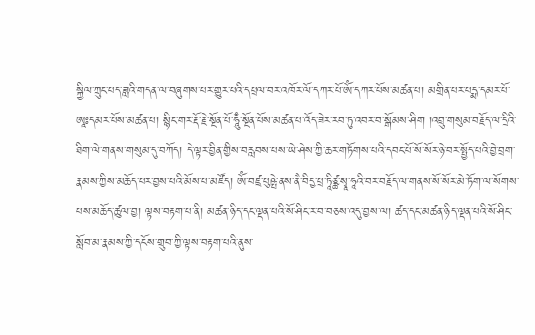སྐྱིལ་ཀྲུང་པད་ཟླའི་གདན་ལ་བཞུགས་པར་གྱུར་པའི་དཔྲལ་བར་འཁོར་ལོ་དཀར་པོ་ཨོཾ་དཀར་པོས་མཚན་པ། མགྲིན་པར་པདྨ་དམར་པོ་ཨཱཿདམར་པོས་མཚན་པ། སྙིང་གར་རྡོ་རྗེ་སྔོན་པོ་ཧཱུྃ་སྔོན་པོས་མཚན་པ་འོད་ཟེར་རབ་ཏུ་འབར་བ་སྒོམས་ཤིག །འབྲུ་གསུམ་བརྗོད་ལ་དྲིའི་ཐིག་ལེ་གནས་གསུམ་དུ་བཀོད། དེ་ལྟར་བྱིན་གྱིས་བརླབས་པས་ཡེ་ཤེས་ཀྱི་ཆར་གཏོགས་པའི་དབང་པོ་སོ་སོར་ཉེ་བར་སྤྱོད་པའི་བྱེ་བྲག་རྣམས་ཀྱིས་མཆོད་པར་བྱས་པའི་མོས་པ་མཛོད། ཨོཾ་བཛྲ་པུཥྤེ་ནས་ནཻ་བིདྱ་པྲ་ཏཱིཙྪ་སྭཱ་ཧཱའི་བར་བརྗོད་ལ་གནས་སོ་སོར་མེ་ཏོག་ལ་སོགས་པས་མཆོད་ཚུལ་བྱ། ལྟས་བརྟག་པ་ནི། མཚན་ཉིད་དང་ལྡན་པའི་སོ་ཤིང་ར་བ་བཅས་འདུ་བྱས་ལ། ཚད་དང་མཚན་ཉིད་ལྡན་པའི་སོ་ཤིང་སློབ་མ་རྣམས་ཀྱི་དངོས་གྲུབ་ཀྱི་ལྟས་བརྟག་པའི་ནུས་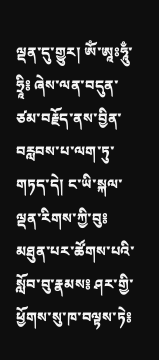ལྡན་དུ་གྱུར། ཨོཾ་ཨཱཿཧཱུྃ་ཧྲཱི༔ ཞེས་ལན་བདུན་ཙམ་བརྗོད་ནས་བྱིན་བརླབས་པ་ལག་ཏུ་གཏད་དེ། ང་ཡི་སྐལ་ལྡན་རིགས་ཀྱི་བུ༔ མཐུན་པར་ཚོགས་པའི་སློབ་བུ་རྣམས༔ ཤར་གྱི་ཕྱོགས་སུ་ཁ་བལྟས་ཏེ༔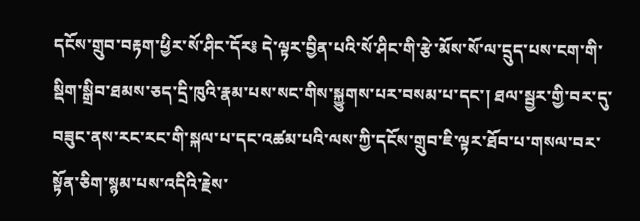དངོས་གྲུབ་བརྟག་ཕྱིར་སོ་ཤིང་དོར༔ དེ་ལྟར་བྱིན་པའི་སོ་ཤིང་གི་རྩེ་མོས་སོ་ལ་དྲུད་པས་ངག་གི་སྡིག་སྒྲིབ་ཐམས་ཅད་དྲི་ཁུའི་རྣམ་པས་སང་གིས་སྐྱུགས་པར་བསམ་པ་དང་། ཐལ་སྦྱར་གྱི་བར་དུ་བཟུང་ནས་རང་རང་གི་སྐལ་པ་དང་འཚམ་པའི་ལས་ཀྱི་དངོས་གྲུབ་ཇི་ལྟར་ཐོབ་པ་གསལ་བར་སྟོན་ཅིག་སྙམ་པས་འདིའི་རྗེས་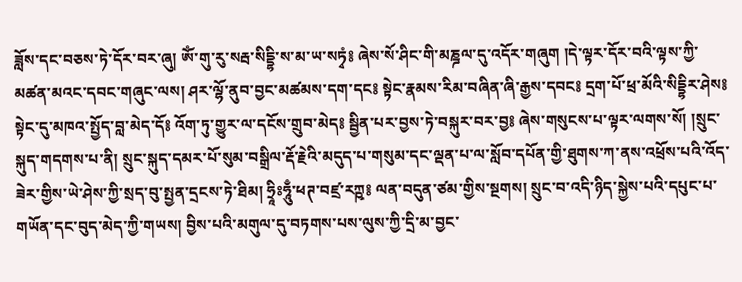ཟློས་དང་བཅས་ཏེ་དོར་བར་ཞུ། ཨོཾ་གུ་རུ་སརྦ་སིདྡྷི་ས་མ་ཡ་སཏྭཾ༔ ཞེས་སོ་ཤིང་གི་མཎྜལ་དུ་འདོར་གཞུག །དེ་ལྟར་དོར་བའི་ལྟས་ཀྱི་མཚན་མའང་དབང་གཞུང་ལས། ཤར་ལྷོ་ནུབ་བྱང་མཚམས་དག་དང༔ སྟེང་རྣམས་རིམ་བཞིན་ཞི་རྒྱས་དབང༔ དྲག་པོ་ཕྲ་མོའི་སིདྡྷིར་ཤེས༔ སྟེང་དུ་མཁའ་སྤྱོད་བླ་མེད་དོ༔ འོག་ཏུ་གྱུར་ལ་དངོས་གྲུབ་མེད༔ སྦྱིན་པར་བྱས་ཏེ་བསྐུར་བར་བྱ༔ ཞེས་གསུངས་པ་ལྟར་ལགས་སོ། །སྲུང་སྐུད་གདགས་པ་ནི། སྲུང་སྐུད་དམར་པོ་སུམ་བསྒྲིལ་རྡོ་རྗེའི་མདུད་པ་གསུམ་དང་ལྡན་པ་ལ་སློབ་དཔོན་གྱི་ཐུགས་ཀ་ནས་འཕྲོས་པའི་འོད་ཟེར་གྱིས་ཡེ་ཤེས་ཀྱི་སྲད་བུ་སྤྱན་དྲངས་ཏེ་ཐིམ། ཧྲཱིཿཧཱུྃ་ཕཊ་བཛྲ་རཀྵ༔ ལན་བདུན་ཙམ་གྱིས་སྔགས། སྲུང་བ་འདི་ཉིད་སྐྱེས་པའི་དཔུང་པ་གཡོན་དང་བུད་མེད་ཀྱི་གཡས། བྱིས་པའི་མགུལ་དུ་བཏགས་པས་ལུས་ཀྱི་དྲི་མ་བྱང་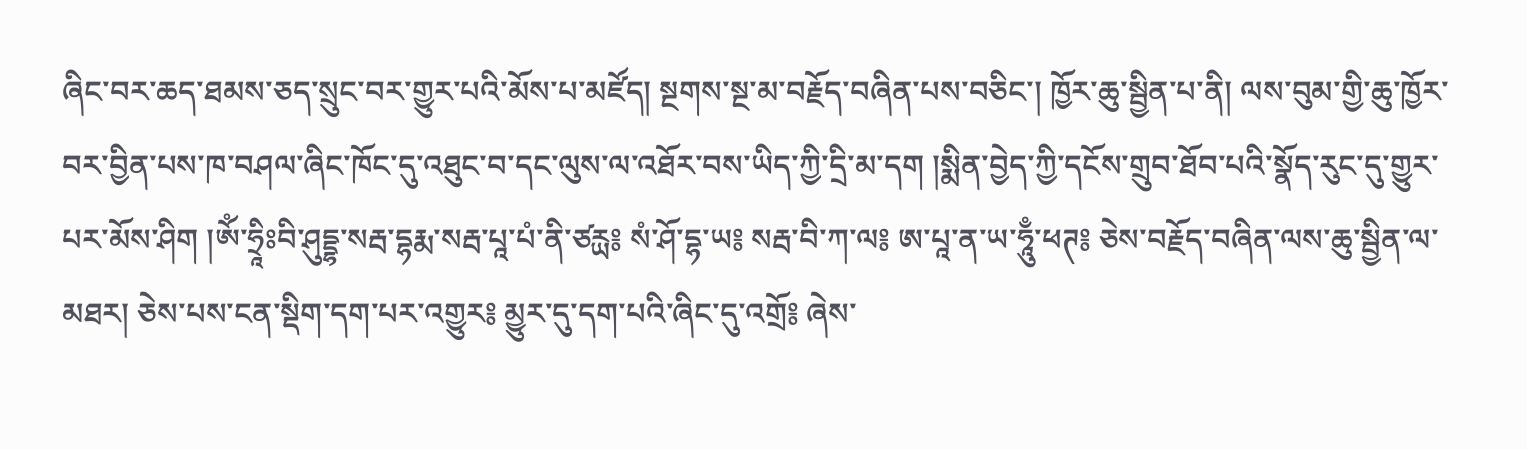ཞིང་བར་ཆད་ཐམས་ཅད་སྲུང་བར་གྱུར་པའི་མོས་པ་མཛོད། སྔགས་སྔ་མ་བརྗོད་བཞིན་པས་བཅིང་། ཁྱོར་ཆུ་སྦྱིན་པ་ནི། ལས་བུམ་གྱི་ཆུ་ཁྱོར་བར་བྱིན་པས་ཁ་བཤལ་ཞིང་ཁོང་དུ་འཐུང་བ་དང་ལུས་ལ་འཐོར་བས་ཡིད་ཀྱི་དྲི་མ་དག །སྨིན་བྱེད་ཀྱི་དངོས་གྲུབ་ཐོབ་པའི་སྣོད་རུང་དུ་གྱུར་པར་མོས་ཤིག །ཨོཾ་ཧྲཱིཿབི་ཤུདྡྷ་སརྦ་དྷརྨ་སརྦ་པཱ་པཾ་ནི་ཙརྻ༔ སཾ་ཤོ་དྷ་ཡ༔ སརྦ་བི་ཀ་ལ༔ ཨ་པཱ་ན་ཡ་ཧཱུྃ་ཕཊ༔ ཅེས་བརྗོད་བཞིན་ལས་ཆུ་སྦྱིན་ལ་མཐར། ཅེས་པས་ངན་སྡིག་དག་པར་འགྱུར༔ མྱུར་དུ་དག་པའི་ཞིང་དུ་འགྲོ༔ ཞེས་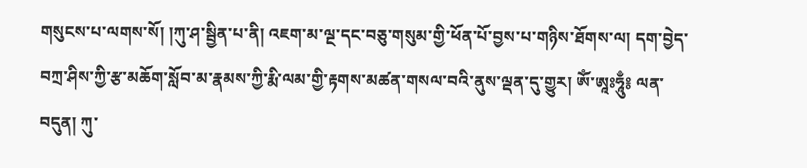གསུངས་པ་ལགས་སོ། །ཀུ་ཤ་སྦྱིན་པ་ནི། འཇག་མ་ལྔ་དང་བཅུ་གསུམ་གྱི་ཕོན་པོ་བྱས་པ་གཉིས་ཐོགས་ལ། དག་བྱེད་བཀྲ་ཤིས་ཀྱི་རྩ་མཆོག་སློབ་མ་རྣམས་ཀྱི་རྨི་ལམ་གྱི་རྟགས་མཚན་གསལ་བའི་ནུས་ལྡན་དུ་གྱུར། ཨོཾ་ཨཱཿཧཱུྃ༔ ལན་བདུན། ཀུ་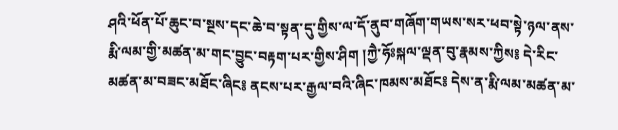ཤའི་ཕོན་པོ་ཆུང་བ་སྔས་དང་ཆེ་བ་སྟན་དུ་གྱིས་ལ་དོ་ནུབ་གཞོག་གཡས་སར་ཕབ་སྟེ་ཉལ་ནས་རྨི་ལམ་གྱི་མཚན་མ་གང་བྱུང་བརྟག་པར་གྱིས་ཤིག །ཀྱཻ་ཧོཿསྐལ་ལྡན་བུ་རྣམས་ཀྱིས༔ དེ་རིང་མཚན་མ་བཟང་མཐོང་ཞིང༔ ནངས་པར་རྒྱལ་བའི་ཞིང་ཁམས་མཐོང༔ དེས་ན་རྨི་ལམ་མཚན་མ་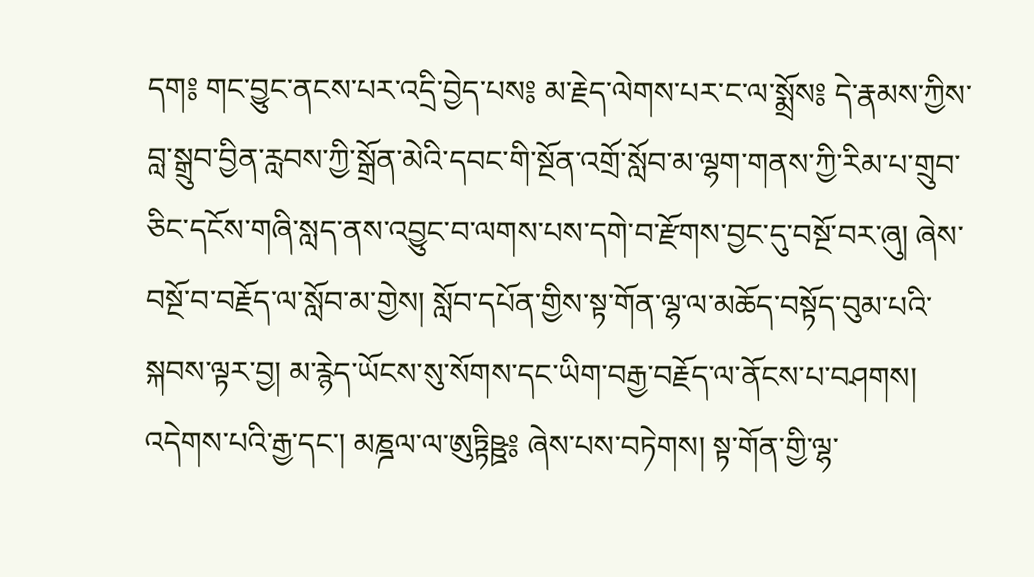དག༔ གང་བྱུང་ནངས་པར་འདྲི་བྱེད་པས༔ མ་རྗེད་ལེགས་པར་ང་ལ་སྨྲོས༔ དེ་རྣམས་ཀྱིས་བླ་སྒྲུབ་བྱིན་རླབས་ཀྱི་སྒྲོན་མེའི་དབང་གི་སྔོན་འགྲོ་སློབ་མ་ལྷག་གནས་ཀྱི་རིམ་པ་གྲུབ་ཅིང་དངོས་གཞི་སླད་ནས་འབྱུང་བ་ལགས་པས་དགེ་བ་རྫོགས་བྱང་དུ་བསྔོ་བར་ཞུ། ཞེས་བསྔོ་བ་བརྗོད་ལ་སློབ་མ་གྱེས། སློབ་དཔོན་གྱིས་སྟ་གོན་ལྷ་ལ་མཆོད་བསྟོད་བུམ་པའི་སྐབས་ལྟར་བྱ། མ་རྙེད་ཡོངས་སུ་སོགས་དང་ཡིག་བརྒྱ་བརྗོད་ལ་ནོངས་པ་བཤགས། འདེགས་པའི་རྒྱ་དང་། མཎྜལ་ལ་ཨུཏྟིཥྛ༔ ཞེས་པས་བཏེགས། སྟ་གོན་གྱི་ལྷ་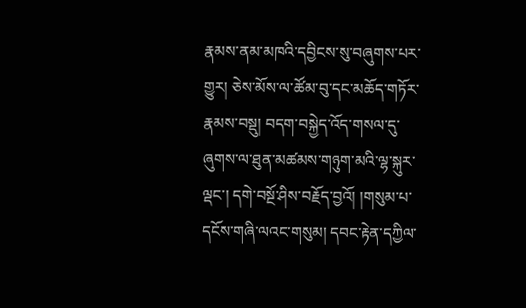རྣམས་ནམ་མཁའི་དབྱིངས་སུ་བཞུགས་པར་གྱུར། ཅེས་མོས་ལ་ཚོམ་བུ་དང་མཆོད་གཏོར་རྣམས་བསྡུ། བདག་བསྐྱེད་འོད་གསལ་དུ་ཞུགས་ལ་ཐུན་མཚམས་གཉུག་མའི་ལྷ་སྐུར་ལྡང་། དགེ་བསྔོ་ཤིས་བརྗོད་བྱའོ། །གསུམ་པ་དངོས་གཞི་ལའང་གསུམ། དབང་རྟེན་དཀྱིལ་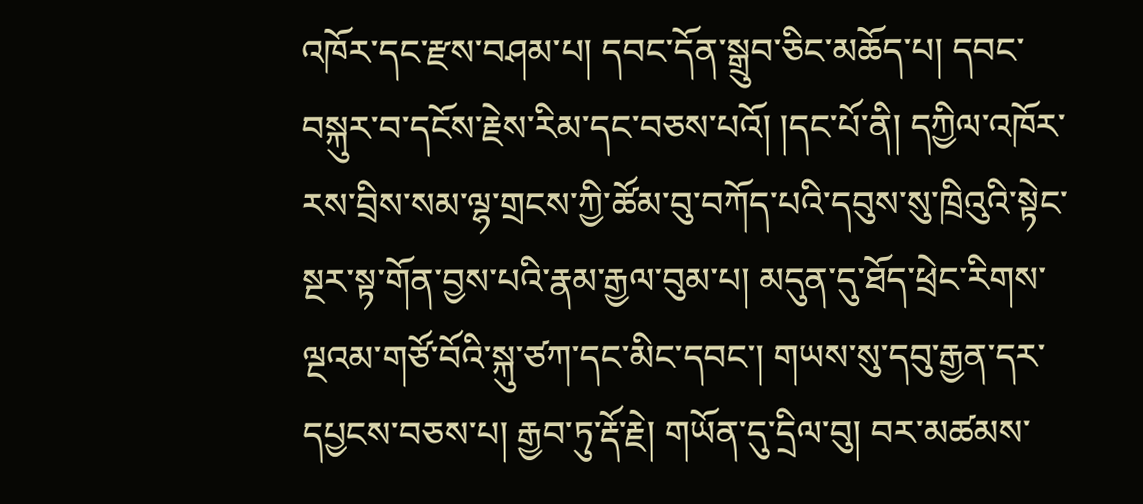འཁོར་དང་རྫས་བཤམ་པ། དབང་དོན་སྒྲུབ་ཅིང་མཆོད་པ། དབང་བསྐུར་བ་དངོས་རྗེས་རིམ་དང་བཅས་པའོ། །དང་པོ་ནི། དཀྱིལ་འཁོར་རས་བྲིས་སམ་ལྷ་གྲངས་ཀྱི་ཚོམ་བུ་བཀོད་པའི་དབུས་སུ་ཁྲིའུའི་སྟེང་སྔར་སྟ་གོན་བྱས་པའི་རྣམ་རྒྱལ་བུམ་པ། མདུན་དུ་ཐོད་ཕྲེང་རིགས་ལྔའམ་གཙོ་བོའི་སྐུ་ཙཀ་དང་མིང་དབང་། གཡས་སུ་དབུ་རྒྱན་དར་དཔྱངས་བཅས་པ། རྒྱབ་ཏུ་རྡོ་རྗེ། གཡོན་དུ་དྲིལ་བུ། བར་མཚམས་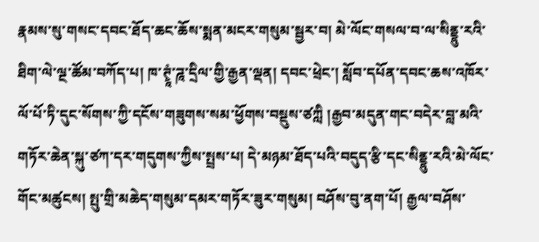རྣམས་སུ་གསང་དབང་ཐོད་ཆང་ཆོས་སྨན་མངར་གསུམ་སྦྱར་བ། མེ་ལོང་གསལ་བ་ལ་སིནྡྷུ་རའི་ཐིག་ལེ་ལྔ་ཚོམ་བཀོད་པ། ཁ་ཊྭཱཾ་ཌཱ་དྲིལ་གྱི་རྒྱན་ལྡན། དབང་ཕྲེང་། སློབ་དཔོན་དབང་ཆས་འཁོར་ལོ་པོ་ཏི་དུང་སོགས་ཀྱི་དངོས་གཟུགས་སམ་ཕྱོགས་བསྡུས་ཙཀླི །རྒྱབ་མདུན་གང་བདེར་བླ་མའི་གཏོར་ཆེན་སྐུ་ཙཀ་དར་གདུགས་ཀྱིས་སྤྲས་པ། དེ་མཉམ་ཐོད་པའི་བདུད་རྩི་དང་སིནྡྷུ་རའི་མེ་ལོང་གོང་མཚུངས། སྤུ་གྲི་མཆེད་གསུམ་དམར་གཏོར་ཟུར་གསུམ། བཤོས་བུ་ནག་པོ། རྒྱལ་བཤོས་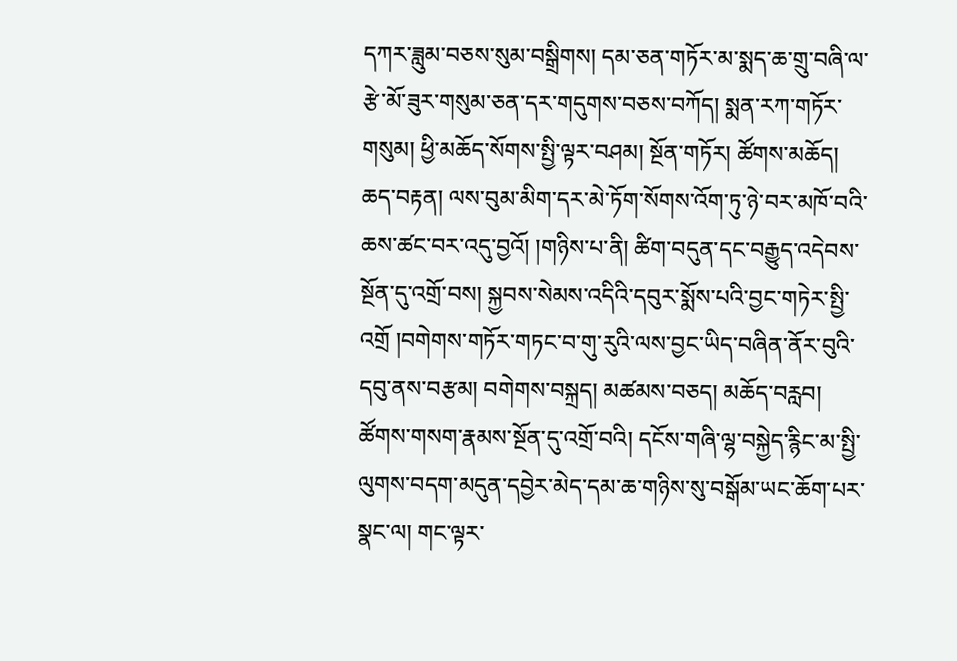དཀར་ཟླུམ་བཅས་སུམ་བསྒྲིགས། དམ་ཅན་གཏོར་མ་སྨད་ཆ་གྲུ་བཞི་ལ་རྩེ་མོ་ཟུར་གསུམ་ཅན་དར་གདུགས་བཅས་བཀོད། སྨན་རཀ་གཏོར་གསུམ། ཕྱི་མཆོད་སོགས་སྤྱི་ལྟར་བཤམ། སྔོན་གཏོར། ཚོགས་མཆོད། ཆད་བརྟན། ལས་བུམ་མིག་དར་མེ་ཏོག་སོགས་འོག་ཏུ་ཉེ་བར་མཁོ་བའི་ཆས་ཚང་བར་འདུ་བྱའོ། །གཉིས་པ་ནི། ཚིག་བདུན་དང་བརྒྱུད་འདེབས་སྔོན་དུ་འགྲོ་བས། སྐྱབས་སེམས་འདིའི་དབུར་སྨོས་པའི་བྱང་གཏེར་སྤྱི་འགྲོ །བགེགས་གཏོར་གཏང་བ་གུ་རུའི་ལས་བྱང་ཡིད་བཞིན་ནོར་བུའི་དབུ་ནས་བརྩམ། བགེགས་བསྐྲད། མཚམས་བཅད། མཆོད་བརླབ། ཚོགས་གསག་རྣམས་སྔོན་དུ་འགྲོ་བའི། དངོས་གཞི་ལྷ་བསྐྱེད་རྙིང་མ་སྤྱི་ལུགས་བདག་མདུན་དབྱེར་མེད་དམ་ཆ་གཉིས་སུ་བསྒོམ་ཡང་ཆོག་པར་སྣང་ལ། གང་ལྟར་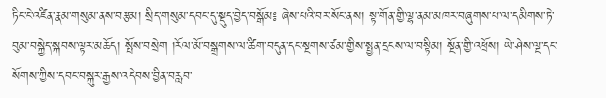ཏིང་ངེ་འཛིན་རྣམ་གསུམ་ནས་བརྩམ། སྲིད་གསུམ་དབང་དུ་སྡུད་བྱེད་བསྒོམ༔ ཞེས་པའི་བར་སོང་ནས། སྟ་གོན་གྱི་ལྷ་ནམ་མཁར་བཞུགས་པ་ལ་དམིགས་ཏེ་བུམ་བསྐྱེད་སྐབས་ལྟར་མཆོད། སྤོས་བསྲེག །རོལ་མོ་བསྒྲགས་ལ་ཚིག་བདུན་དང་སྔགས་ཙམ་གྱིས་སྤྱན་དྲངས་ལ་བསྟིམ། སྔོན་གྱི་འཕྲོས། ཡེ་ཤེས་ལྔ་དང་སོགས་ཀྱིས་དབང་བསྐུར་རྒྱས་འདེབས་བྱིན་བརླབ་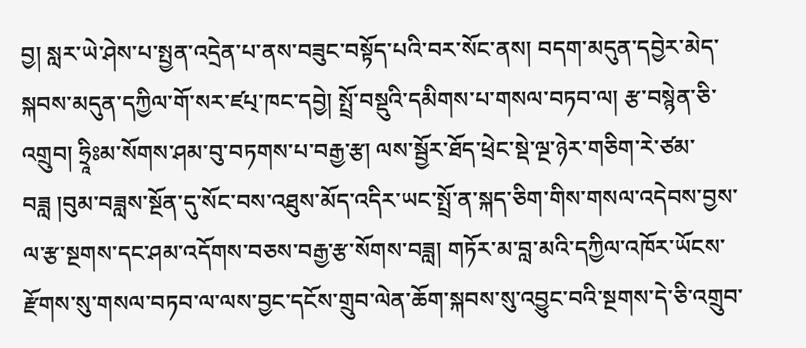བྱ། སླར་ཡེ་ཤེས་པ་སྤྱན་འདྲེན་པ་ནས་བཟུང་བསྟོད་པའི་བར་སོང་ནས། བདག་མདུན་དབྱེར་མེད་སྐབས་མདུན་དཀྱིལ་གོ་སར་ཛཔ྄་ཁང་དབྱེ། སྤྲོ་བསྡུའི་དམིགས་པ་གསལ་བཏབ་ལ། རྩ་བསྙེན་ཅི་འགྲུབ། ཧྲཱིཿམ་སོགས་ཤམ་བུ་བཏགས་པ་བརྒྱ་རྩ། ལས་སྦྱོར་ཐོད་ཕྲེང་སྡེ་ལྔ་ཉེར་གཅིག་རེ་ཙམ་བཟླ །བུམ་བཟླས་སྔོན་དུ་སོང་བས་འཐུས་མོད་འདིར་ཡང་སྤྲོ་ན་སྐད་ཅིག་གིས་གསལ་འདེབས་བྱས་ལ་རྩ་སྔགས་དང་ཤམ་འདོགས་བཅས་བརྒྱ་རྩ་སོགས་བཟླ། གཏོར་མ་བླ་མའི་དཀྱིལ་འཁོར་ཡོངས་རྫོགས་སུ་གསལ་བཏབ་ལ་ལས་བྱང་དངོས་གྲུབ་ལེན་ཆོག་སྐབས་སུ་འབྱུང་བའི་སྔགས་དེ་ཅི་འགྲུབ་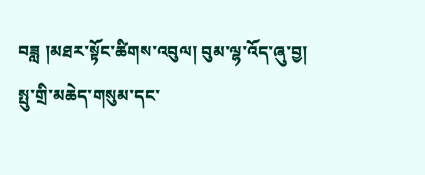བཟླ །མཐར་སྟོང་ཚིགས་འབུལ། བུམ་ལྷ་འོད་ཞུ་བྱ། སྤུ་གྲི་མཆེད་གསུམ་དང་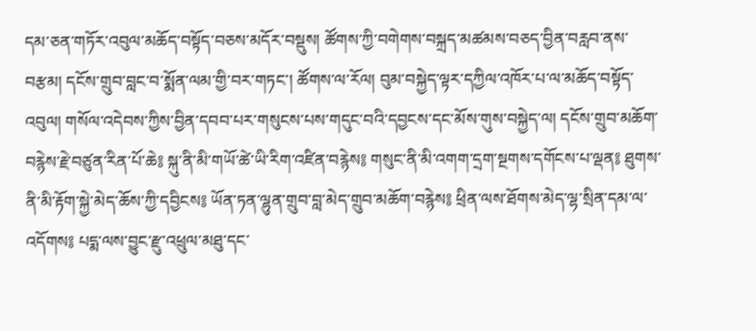དམ་ཅན་གཏོར་འབུལ་མཆོད་བསྟོད་བཅས་མདོར་བསྡུས། ཚོགས་ཀྱི་བགེགས་བསྐྲད་མཚམས་བཅད་བྱིན་བརླབ་ནས་བརྩམ། དངོས་གྲུབ་བླང་བ་སྨོན་ལམ་གྱི་བར་གཏང་། ཚོགས་ལ་རོལ། བུམ་བསྐྱེད་ལྟར་དཀྱིལ་འཁོར་པ་ལ་མཆོད་བསྟོད་འབུལ། གསོལ་འདེབས་ཀྱིས་བྱིན་དབབ་པར་གསུངས་པས་གདུང་བའི་དབྱངས་དང་མོས་གུས་བསྐྱེད་ལ། དངོས་གྲུབ་མཆོག་བརྙེས་རྗེ་བཙུན་རིན་པོ་ཆེ༔ སྐུ་ནི་མི་གཡོ་ཚེ་ཡི་རིག་འཛིན་བརྙེས༔ གསུང་ནི་མི་འགག་དྲག་སྔགས་དགོངས་པ་ལྡན༔ ཐུགས་ནི་མི་རྟོག་སྐྱེ་མེད་ཆོས་ཀྱི་དབྱིངས༔ ཡོན་ཏན་ལྷུན་གྲུབ་བླ་མེད་གྲུབ་མཆོག་བརྙེས༔ ཕྲིན་ལས་ཐོགས་མེད་ལྷ་སྲིན་དམ་ལ་འདོགས༔ པདྨ་ལས་བྱུང་རྫུ་འཕྲུལ་མཐུ་དང་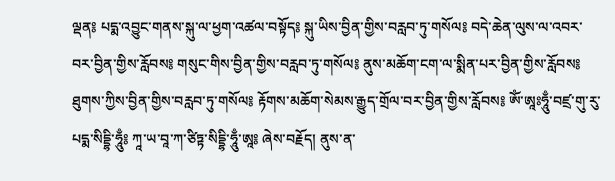ལྡན༔ པདྨ་འབྱུང་གནས་སྐུ་ལ་ཕྱག་འཚལ་བསྟོད༔ སྐུ་ཡིས་བྱིན་གྱིས་བརླབ་ཏུ་གསོལ༔ བདེ་ཆེན་ལུས་ལ་འབར་བར་བྱིན་གྱིས་རློབས༔ གསུང་གིས་བྱིན་གྱིས་བརླབ་ཏུ་གསོལ༔ ནུས་མཆོག་ངག་ལ་སྨིན་པར་བྱིན་གྱིས་རློབས༔ ཐུགས་ཀྱིས་བྱིན་གྱིས་བརླབ་ཏུ་གསོལ༔ རྟོགས་མཆོག་སེམས་རྒྱུད་གྲོལ་བར་བྱིན་གྱིས་རློབས༔ ཨོཾ་ཨཱཿཧཱུྃ་བཛྲ་གུ་རུ་པདྨ་སིདྡྷི་ཧཱུྃ༔ ཀཱ་ཡ་བཱ་ཀ་ཙིཏྟ་སིདྡྷི་ཧཱུྃ་ཨཱ༔ ཞེས་བརྗོད། ནུས་ན་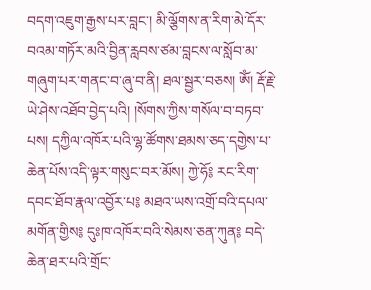བདག་འཇུག་རྒྱས་པར་བླང་། མི་ལྕོགས་ན་རིག་མེ་དོར་བའམ་གཏོར་མའི་བྱིན་རླབས་ཙམ་བླངས་ལ་སློབ་མ་གཞུག་པར་གནང་བ་ཞུ་བ་ནི། ཐལ་སྦྱར་བཅས། ཨོཾ། རྡོ་རྗེ་ཡེ་ཤེས་འཐོབ་བྱེད་པའི། །སོགས་ཀྱིས་གསོལ་བ་བཏབ་པས། དཀྱིལ་འཁོར་པའི་ལྷ་ཚོགས་ཐམས་ཅད་དགྱེས་པ་ཆེན་པོས་འདི་ལྟར་གསུང་བར་མོས། ཀྱེ་ཧོ༔ རང་རིག་དབང་ཐོབ་རྣལ་འབྱོར་པ༔ མཐའ་ཡས་འགྲོ་བའི་དཔལ་མགོན་གྱིས༔ དུཿཁ་འཁོར་བའི་སེམས་ཅན་ཀུན༔ བདེ་ཆེན་ཐར་པའི་གྲོང་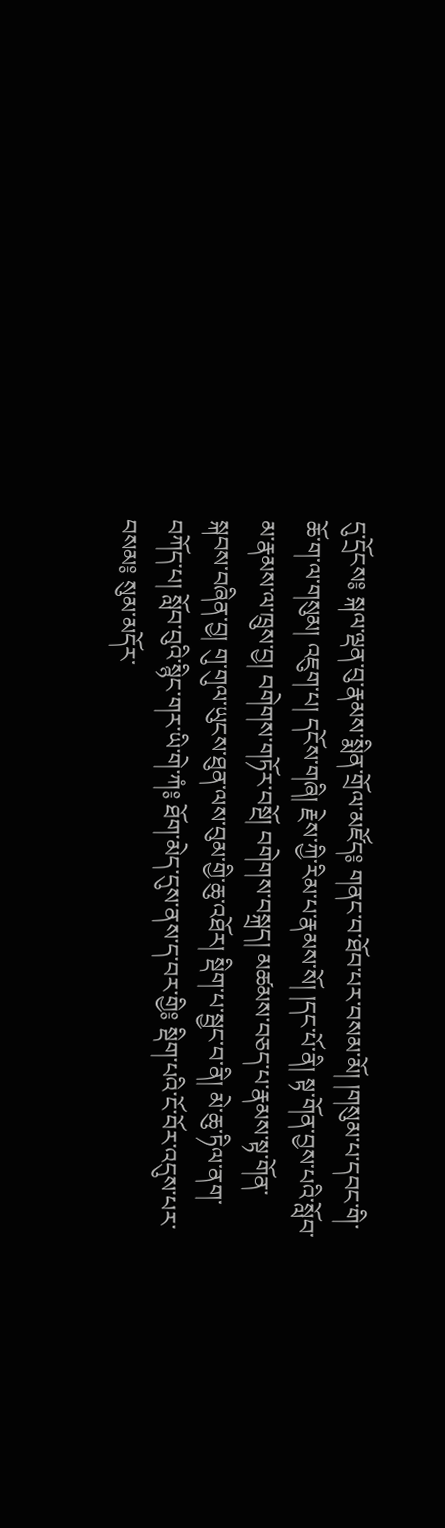དུ་དྲོངས༔ སྐལ་ལྡན་བུ་རྣམས་སྨིན་གྲོལ་མཛོད༔ གནང་བ་ཐོབ་པར་བསམ་མོ། །གསུམ་པ་དབང་གི་ཆོ་ག་ལ་གསུམ། འཇུག་པ། དངོས་གཞི། རྗེས་ཀྱི་རིམ་པ་རྣམས་སོ། །དང་པོ་ནི། སྟ་གོན་བྱས་པའི་སློབ་མ་རྣམས་ལ་ཁྲུས་བྱ། བགེགས་གཏོར་བསྔོ། བགེགས་བསྐྲད། མཚམས་བཅད་པ་རྣམས་སྟ་གོན་སྐབས་བཞིན་བྱ། གུ་གུལ་ཡུངས་ཐུན་ལས་བུམ་གྱི་ཆུ་འཐོར། སྡིག་པ་སྦྱང་བ་ནི། མེ་ཆུ་ཏིལ་ནག་བཀོད་པ། སློབ་བུའི་སྙིང་གར་ཡི་གེ་ཀཾ༔ ཐོག་མེད་དུས་ནས་ད་བར་གྱི༔ སྡིག་པའི་ངོ་བོར་འདུས་པར་བསམ༔ སུམ་མདོར་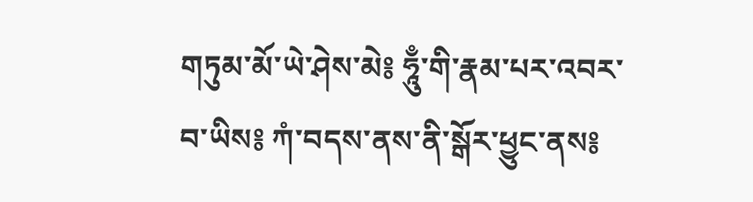གཏུམ་མོ་ཡེ་ཤེས་མེ༔ ཧཱུྃ་གི་རྣམ་པར་འབར་བ་ཡིས༔ ཀཾ་བདས་ནས་ནི་སྒོར་ཕྱུང་ནས༔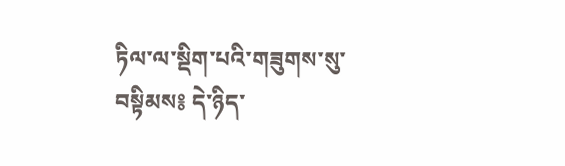ཏིལ་ལ་སྡིག་པའི་གཟུགས་སུ་བསྟིམས༔ དེ་ཉིད་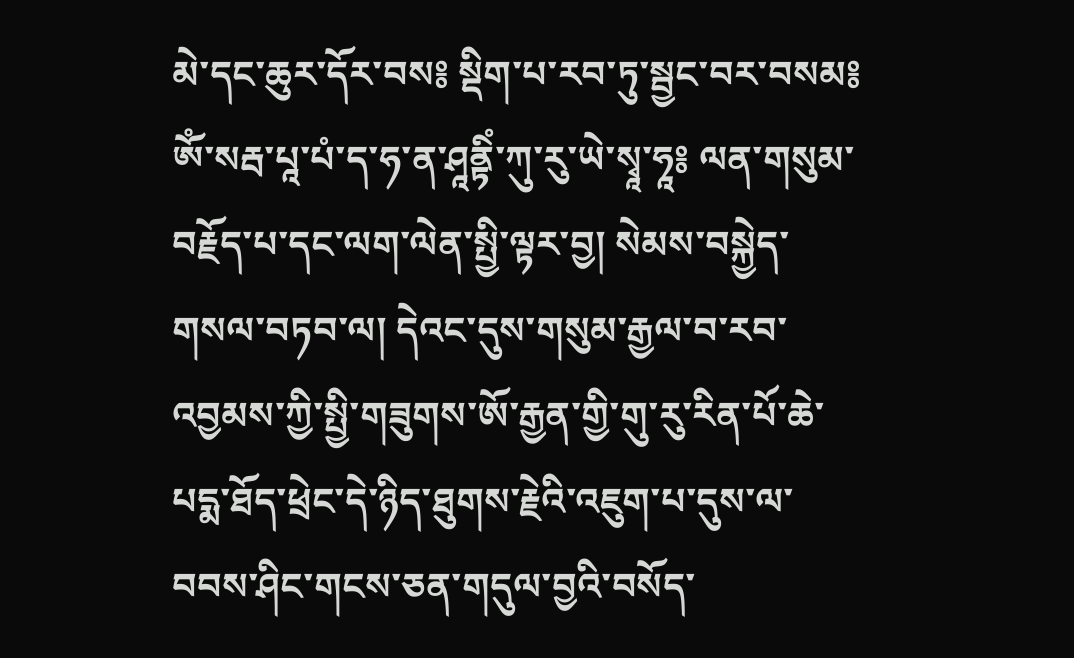མེ་དང་ཆུར་དོར་བས༔ སྡིག་པ་རབ་ཏུ་སྦྱང་བར་བསམ༔ ཨོཾ་སརྦ་པཱ་པཾ་ད་ཧ་ན་ཤཱནྟིཾ་ཀུ་རུ་ཡེ་སྭཱ་ཧཱ༔ ལན་གསུམ་བརྗོད་པ་དང་ལག་ལེན་སྤྱི་ལྟར་བྱ། སེམས་བསྐྱེད་གསལ་བཏབ་ལ། དེའང་དུས་གསུམ་རྒྱལ་བ་རབ་འབྱམས་ཀྱི་སྤྱི་གཟུགས་ཨོ་རྒྱན་གྱི་གུ་རུ་རིན་པོ་ཆེ་པདྨ་ཐོད་ཕྲེང་དེ་ཉིད་ཐུགས་རྗེའི་འཇུག་པ་དུས་ལ་བབས་ཤིང་གངས་ཅན་གདུལ་བྱའི་བསོད་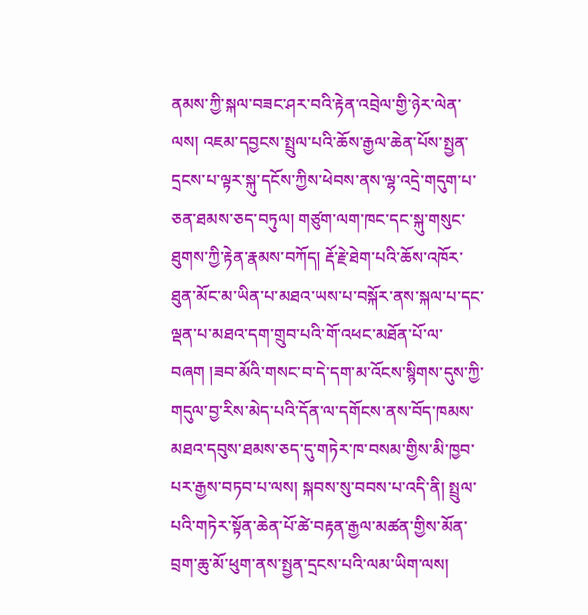ནམས་ཀྱི་སྐལ་བཟང་ཤར་བའི་རྟེན་འབྲེལ་གྱི་ཉེར་ལེན་ལས། འཇམ་དབྱངས་སྤྲུལ་པའི་ཆོས་རྒྱལ་ཆེན་པོས་སྤྱན་དྲངས་པ་ལྟར་སྐུ་དངོས་ཀྱིས་ཕེབས་ནས་ལྷ་འདྲེ་གདུག་པ་ཅན་ཐམས་ཅད་བཏུལ། གཙུག་ལག་ཁང་དང་སྐུ་གསུང་ཐུགས་ཀྱི་རྟེན་རྣམས་བཀོད། རྡོ་རྗེ་ཐེག་པའི་ཆོས་འཁོར་ཐུན་མོང་མ་ཡིན་པ་མཐའ་ཡས་པ་བསྐོར་ནས་སྐལ་པ་དང་ལྡན་པ་མཐའ་དག་གྲུབ་པའི་གོ་འཕང་མཐོན་པོ་ལ་བཞག །ཟབ་མོའི་གསང་བ་དེ་དག་མ་འོངས་སྙིགས་དུས་ཀྱི་གདུལ་བྱ་རིས་མེད་པའི་དོན་ལ་དགོངས་ནས་བོད་ཁམས་མཐའ་དབུས་ཐམས་ཅད་དུ་གཏེར་ཁ་བསམ་གྱིས་མི་ཁྱབ་པར་རྒྱས་བཏབ་པ་ལས། སྐབས་སུ་བབས་པ་འདི་ནི། སྤྲུལ་པའི་གཏེར་སྟོན་ཆེན་པོ་ཚེ་བརྟན་རྒྱལ་མཚན་གྱིས་མོན་བྲག་ཆུ་མོ་ཕུག་ནས་སྤྱན་དྲངས་པའི་ལམ་ཡིག་ལས།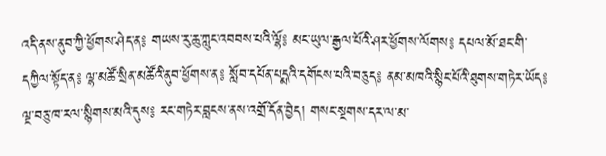འདི་ནས་ནུབ་ཀྱི་ཕྱོགས་ཤེད་ན༔ གཡས་རུ་ཆུ་ཀླུང་འབབས་པའི་ལྷོ༔ མང་ཡུལ་རྒྱལ་པོའི་ཤར་ཕྱོགས་ལོགས༔ དཔལ་མོ་ཐང་གི་དཀྱིལ་སྟོད་ན༔ ལྷ་མཚོ་སྲིན་མཚོའི་ནུབ་ཕྱོགས་ན༔ སློབ་དཔོན་པདྨའི་དགོངས་པའི་བཅུད༔ ནམ་མཁའི་སྙིང་པོའི་ཐུགས་གཏེར་ཡོད༔ ལྔ་བཅུ་ཁ་རལ་སྙིགས་མའི་དུས༔ རང་གཏེར་བླངས་ནས་འགྲོ་དོན་བྱེད། གསང་སྔགས་དར་ལ་མ་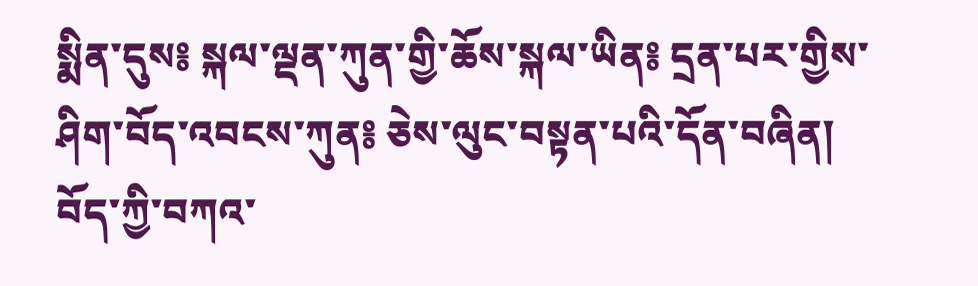སྨིན་དུས༔ སྐལ་ལྡན་ཀུན་གྱི་ཆོས་སྐལ་ཡིན༔ དྲན་པར་གྱིས་ཤིག་བོད་འབངས་ཀུན༔ ཅེས་ལུང་བསྟན་པའི་དོན་བཞིན། བོད་ཀྱི་བཀའ་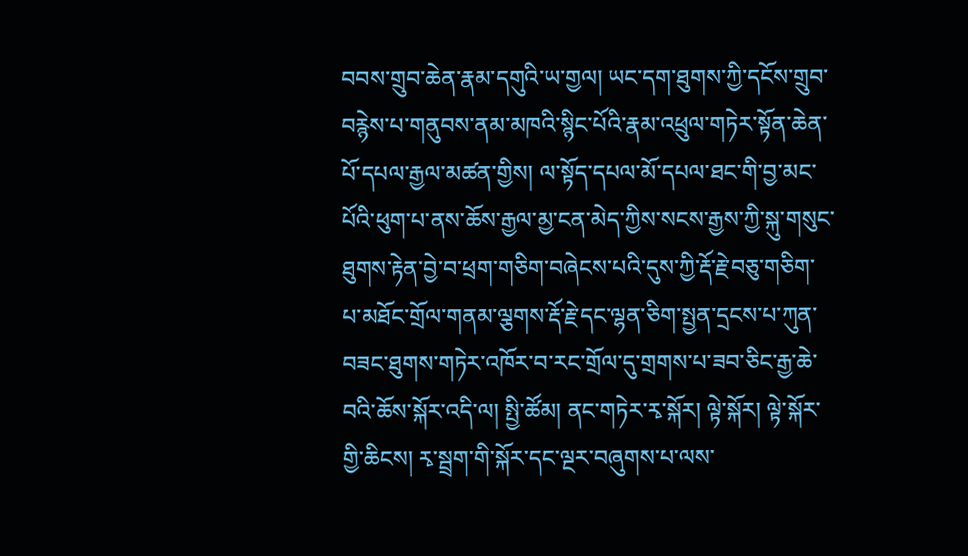བབས་གྲུབ་ཆེན་རྣམ་དགུའི་ཡ་གྱལ། ཡང་དག་ཐུགས་ཀྱི་དངོས་གྲུབ་བརྙེས་པ་གནུབས་ནམ་མཁའི་སྙིང་པོའི་རྣམ་འཕྲུལ་གཏེར་སྟོན་ཆེན་པོ་དཔལ་རྒྱལ་མཚན་གྱིས། ལ་སྟོད་དཔལ་མོ་དཔལ་ཐང་གི་བྱ་མང་པོའི་ཕུག་པ་ནས་ཆོས་རྒྱལ་མྱ་ངན་མེད་ཀྱིས་སངས་རྒྱས་ཀྱི་སྐུ་གསུང་ཐུགས་རྟེན་བྱེ་བ་ཕྲག་གཅིག་བཞེངས་པའི་དུས་ཀྱི་རྡོ་རྗེ་བཅུ་གཅིག་པ་མཐོང་གྲོལ་གནམ་ལྕགས་རྡོ་རྗེ་དང་ལྷན་ཅིག་སྤྱན་དྲངས་པ་ཀུན་བཟང་ཐུགས་གཏེར་འཁོར་བ་རང་གྲོལ་དུ་གྲགས་པ་ཟབ་ཅིང་རྒྱ་ཆེ་བའི་ཆོས་སྐོར་འདི་ལ། སྤྱི་ཚོམ། ནང་གཏེར་རྭ་སྐོར། ལྟེ་སྐོར། ལྟེ་སྐོར་གྱི་ཆིངས། རྭ་སྦྲག་གི་སྐོར་དང་ལྔར་བཞུགས་པ་ལས་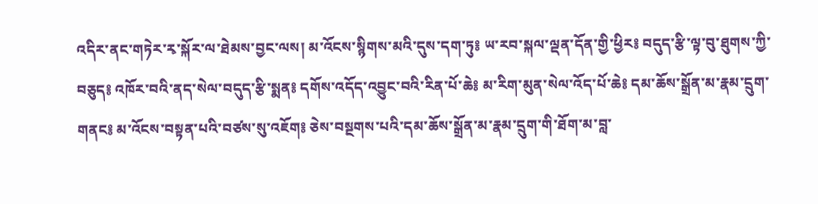འདིར་ནང་གཏེར་རྭ་སྐོར་ལ་ཐེམས་བྱང་ལས། མ་འོངས་སྙིགས་མའི་དུས་དག་ཏུ༔ ཡ་རབ་སྐལ་ལྡན་དོན་གྱི་ཕྱིར༔ བདུད་རྩི་ལྟ་བུ་ཐུགས་ཀྱི་བཅུད༔ འཁོར་བའི་ནད་སེལ་བདུད་རྩི་སྨན༔ དགོས་འདོད་འབྱུང་བའི་རིན་པོ་ཆེ༔ མ་རིག་མུན་སེལ་འོད་པོ་ཆེ༔ དམ་ཆོས་སྒྲོན་མ་རྣམ་དྲུག་གནང༔ མ་འོངས་བསྟན་པའི་བཙས་སུ་འཇོག༔ ཅེས་བསྔགས་པའི་དམ་ཆོས་སྒྲོན་མ་རྣམ་དྲུག་གི་ཐོག་མ་བླ་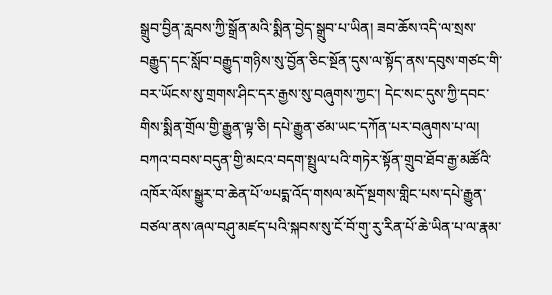སྒྲུབ་བྱིན་རླབས་ཀྱི་སྒྲོན་མའི་སྨིན་བྱེད་སྒྲུབ་པ་ཡིན། ཟབ་ཆོས་འདི་ལ་སྲས་བརྒྱུད་དང་སློབ་བརྒྱུད་གཉིས་སུ་བྱོན་ཅིང་སྔོན་དུས་ལ་སྟོད་ནས་དབུས་གཙང་གི་བར་ཡོངས་སུ་གྲགས་ཤིང་དར་རྒྱས་སུ་བཞུགས་ཀྱང་། དེང་སང་དུས་ཀྱི་དབང་གིས་སྨིན་གྲོལ་གྱི་རྒྱུན་ལྟ་ཅི། དཔེ་རྒྱུན་ཙམ་ཡང་དཀོན་པར་བཞུགས་པ་ལ། བཀའ་བབས་བདུན་གྱི་མངའ་བདག་སྤྲུལ་པའི་གཏེར་སྟོན་གྲུབ་ཐོབ་རྒྱ་མཚོའི་འཁོར་ལོས་སྒྱུར་བ་ཆེན་པོ་༧པདྨ་འོད་གསལ་མདོ་སྔགས་གླིང་པས་དཔེ་རྒྱུན་བཙལ་ནས་ཞལ་བཤུ་མཛད་པའི་སྐབས་སུ་ངོ་བོ་གུ་རུ་རིན་པོ་ཆེ་ཡིན་པ་ལ་རྣམ་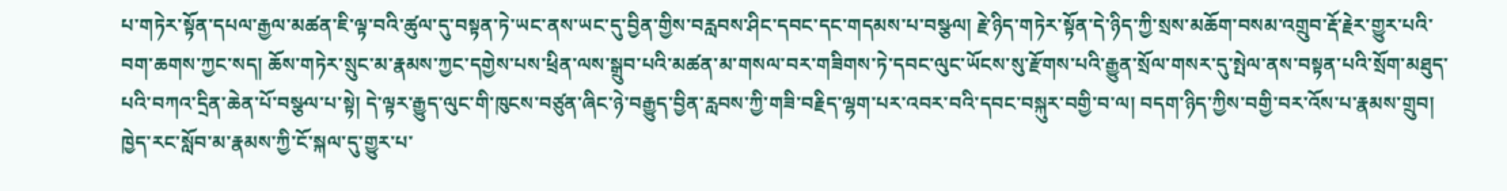པ་གཏེར་སྟོན་དཔལ་རྒྱལ་མཚན་ཇི་ལྟ་བའི་ཚུལ་དུ་བསྟན་ཏེ་ཡང་ནས་ཡང་དུ་བྱིན་གྱིས་བརླབས་ཤིང་དབང་དང་གདམས་པ་བསྩལ། རྗེ་ཉིད་གཏེར་སྟོན་དེ་ཉིད་ཀྱི་སྲས་མཆོག་བསམ་འགྲུབ་རྡོ་རྗེར་གྱུར་པའི་བག་ཆགས་ཀྱང་སད། ཆོས་གཏེར་སྲུང་མ་རྣམས་ཀྱང་དགྱེས་པས་ཕྲིན་ལས་སྒྲུབ་པའི་མཚན་མ་གསལ་བར་གཟིགས་ཏེ་དབང་ལུང་ཡོངས་སུ་རྫོགས་པའི་རྒྱུན་སྲོལ་གསར་དུ་སྤེལ་ནས་བསྟན་པའི་སྲོག་མཐུད་པའི་བཀའ་དྲིན་ཆེན་པོ་བསྩལ་པ་སྟེ། དེ་ལྟར་རྒྱུད་ལུང་གི་ཁུངས་བཙུན་ཞིང་ཉེ་བརྒྱུད་བྱིན་རླབས་ཀྱི་གཟི་བརྗིད་ལྷག་པར་འབར་བའི་དབང་བསྐུར་བགྱི་བ་ལ། བདག་ཉིད་ཀྱིས་བགྱི་བར་འོས་པ་རྣམས་གྲུབ། ཁྱེད་རང་སློབ་མ་རྣམས་ཀྱི་ངོ་སྐལ་དུ་གྱུར་པ་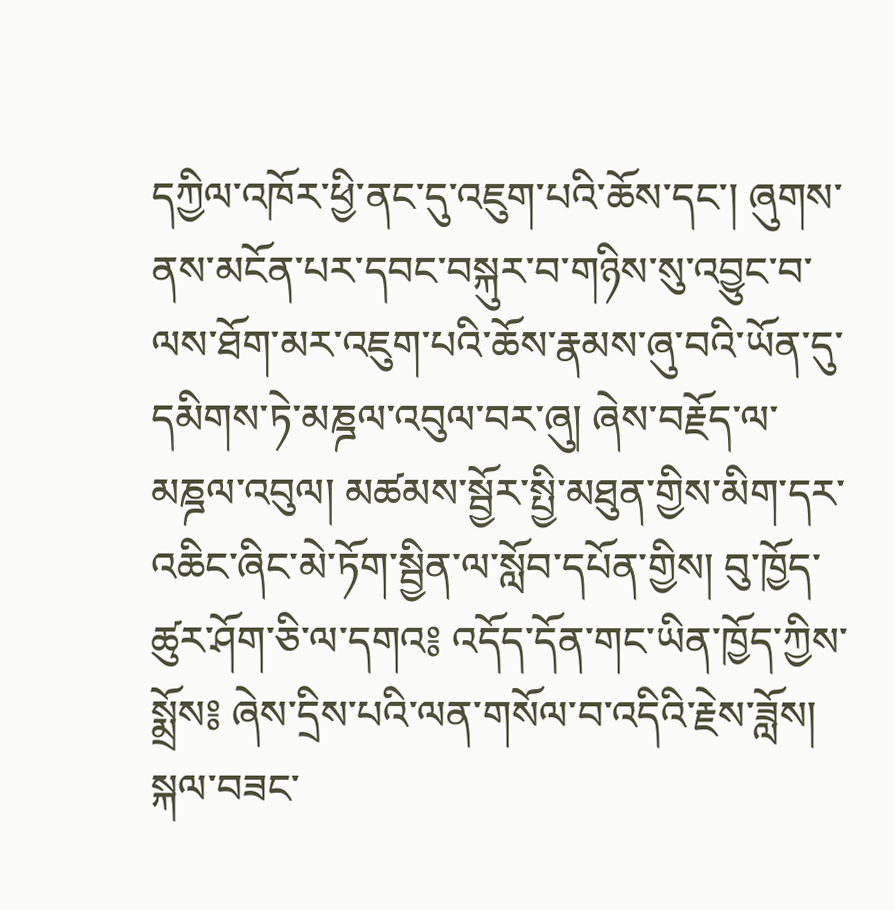དཀྱིལ་འཁོར་ཕྱི་ནང་དུ་འཇུག་པའི་ཆོས་དང་། ཞུགས་ནས་མངོན་པར་དབང་བསྐུར་བ་གཉིས་སུ་འབྱུང་བ་ལས་ཐོག་མར་འཇུག་པའི་ཆོས་རྣམས་ཞུ་བའི་ཡོན་དུ་དམིགས་ཏེ་མཎྜལ་འབུལ་བར་ཞུ། ཞེས་བརྗོད་ལ་མཎྜལ་འབུལ། མཚམས་སྦྱོར་སྤྱི་མཐུན་གྱིས་མིག་དར་འཆིང་ཞིང་མེ་ཏོག་སྦྱིན་ལ་སློབ་དཔོན་གྱིས། བུ་ཁྱོད་ཚུར་ཤོག་ཅི་ལ་དགའ༔ འདོད་དོན་གང་ཡིན་ཁྱོད་ཀྱིས་སྨྲོས༔ ཞེས་དྲིས་པའི་ལན་གསོལ་བ་འདིའི་རྗེས་ཟློས། སྐལ་བཟང་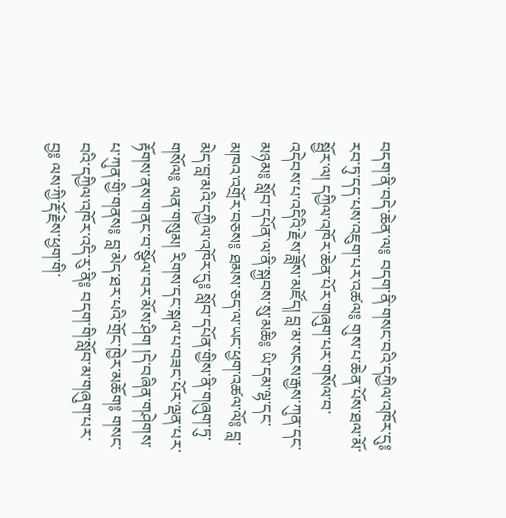བདག་ནི་བདེ་ཆེན་ལ༔ བདག་ནི་གསང་བའི་དཀྱིལ་འཁོར་དུ༔ རབ་ཏུ་དད་པས་འཇུག་པར་འཚལ༔ གུས་པ་ཆེན་པོས་ཐལ་མོ་སྦྱོར་ལ། དཀྱིལ་འཁོར་ཆེན་པོར་གཞུག་པར་གསོལ་བ་འདེབས་པ་འདིའི་རྗེས་ཟློས་མཛོད། བླ་མ་སངས་རྒྱས་ཀུན་དང་མཉམ༔ སློབ་དཔོན་ལ་ནི་སྐྱབས་སུ་མཆི༔ ཡི་དམ་ལྷ་དང་མཁའ་འགྲོར་བཅས༔ ཐམས་ཅད་ལ་ཡང་ཕྱག་འཚལ་ལོ༔ བླ་མེད་བླ་མའི་དཀྱིལ་འཁོར་དུ༔ སློབ་དཔོན་གྱིས་ནི་གཞུག་ཏུ་གསོལ༔ ལན་གསུམ། རིགས་དང་སྐལ་པ་བཟང་པོར་ལྡན་པར་རྟོགས་ནས་གནང་བ་སྩོལ་བར་མོས་ཤིག །དེ་བཞིན་གཤེགས་པ་ཀུན་གྱི་གནས༔ བླ་མེད་ཐར་པའི་གྲོང་ཁྱེར་མཆོག༔ གསང་བའི་དཀྱིལ་འཁོར་འདི་རུ་ནི༔ བདག་གི་སློབ་མ་གཞུག་པར་བྱ༔ ལས་ཀྱི་རྡོ་རྗེས་ཕྱག་གི་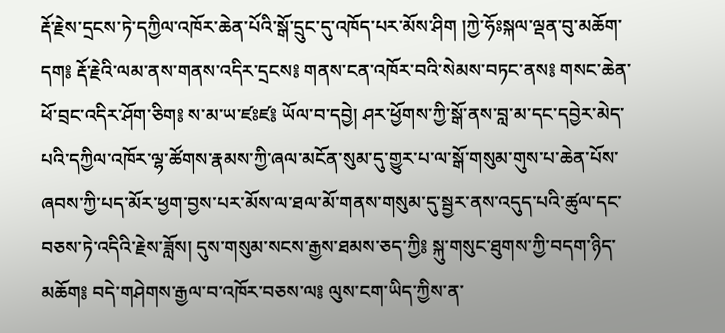རྡོ་རྗེས་དྲངས་ཏེ་དཀྱིལ་འཁོར་ཆེན་པོའི་སྒོ་དྲུང་དུ་འཁོད་པར་མོས་ཤིག །ཀྱེ་ཧོཿསྐལ་ལྡན་བུ་མཆོག་དག༔ རྡོ་རྗེའི་ལམ་ནས་གནས་འདིར་དྲངས༔ གནས་ངན་འཁོར་བའི་སེམས་བཏང་ནས༔ གསང་ཆེན་ཕོ་བྲང་འདིར་ཤོག་ཅིག༔ ས་མ་ཡ་ཛཿཛ༔ ཡོལ་བ་དབྱེ། ཤར་ཕྱོགས་ཀྱི་སྒོ་ནས་བླ་མ་དང་དབྱེར་མེད་པའི་དཀྱིལ་འཁོར་ལྷ་ཚོགས་རྣམས་ཀྱི་ཞལ་མངོན་སུམ་དུ་གྱུར་པ་ལ་སྒོ་གསུམ་གུས་པ་ཆེན་པོས་ཞབས་ཀྱི་པད་མོར་ཕྱག་བྱས་པར་མོས་ལ་ཐལ་མོ་གནས་གསུམ་དུ་སྦྱར་ནས་འདུད་པའི་ཚུལ་དང་བཅས་ཏེ་འདིའི་རྗེས་ཟློས། དུས་གསུམ་སངས་རྒྱས་ཐམས་ཅད་ཀྱི༔ སྐུ་གསུང་ཐུགས་ཀྱི་བདག་ཉིད་མཆོག༔ བདེ་གཤེགས་རྒྱལ་བ་འཁོར་བཅས་ལ༔ ལུས་ངག་ཡིད་ཀྱིས་ན་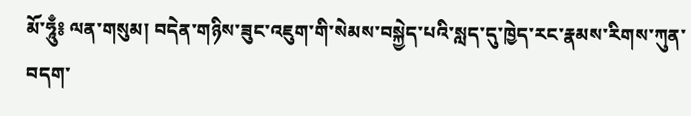མོ་ཧཱུྃ༔ ལན་གསུམ། བདེན་གཉིས་ཟུང་འཇུག་གི་སེམས་བསྐྱེད་པའི་སླད་དུ་ཁྱེད་རང་རྣམས་རིགས་ཀུན་བདག་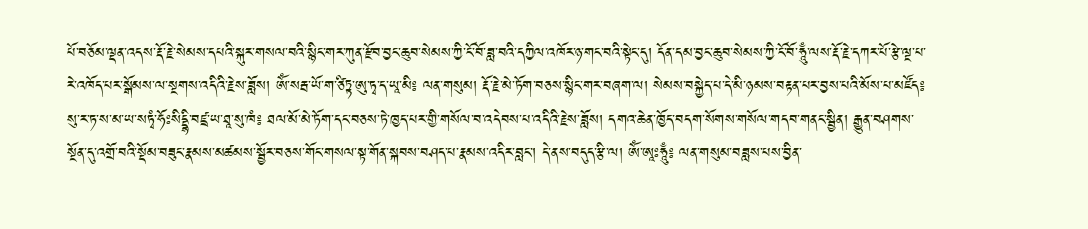པོ་བཅོམ་ལྡན་འདས་རྡོ་རྗེ་སེམས་དཔའི་སྐུར་གསལ་བའི་སྙིང་གར་ཀུན་རྫོབ་བྱང་ཆུབ་སེམས་ཀྱི་ངོ་བོ་ཟླ་བའི་དཀྱིལ་འཁོར་ཉ་གང་བའི་སྟེང་དུ། དོན་དམ་བྱང་ཆུབ་སེམས་ཀྱི་ངོ་བོ་ཧཱུྃ་ལས་རྡོ་རྗེ་དཀར་པོ་རྩེ་ལྔ་པ་རེ་འཁོད་པར་སྒོམས་ལ་སྔགས་འདིའི་རྗེས་ཟློས། ཨོཾ་སརྦ་ཡོ་ག་ཙིཏྟ་ཨུ་ཏྭ་ད་ཡཱ་མི༔ ལན་གསུམ། རྡོ་རྗེ་མེ་ཏོག་བཅས་སྙིང་གར་བཞག་ལ། སེམས་བསྐྱེད་པ་དེ་མི་ཉམས་བརྟན་པར་བྱས་པའི་མོས་པ་མཛོད༔ སུ་ར་ཏ་ས་མ་ཡ་སཏྭཾ་ཧོཿསིདྡྷི་བཛྲ་ཡ་ཐཱ་སུ་ཁཾ༔ ཐལ་མོ་མེ་ཏོག་དང་བཅས་ཏེ་ཁྱད་པར་གྱི་གསོལ་བ་འདེབས་པ་འདིའི་རྗེས་ཟློས། དགའ་ཆེན་ཁྱོད་བདག་སོགས་གསོལ་གདབ་གནང་སྦྱིན། རྒྱུན་བཤགས་སྔོན་དུ་འགྲོ་བའི་སྡོམ་བཟུང་རྣམས་མཚམས་སྦྱོར་བཅས་གོང་གསལ་སྟ་གོན་སྐབས་བཤད་པ་རྣམས་འདིར་བླང་། དེ་ནས་བདུད་རྩི་ལ། ཨོཾ་ཨཱཿཧཱུྃ༔ ལན་གསུམ་བཟླས་པས་བྱིན་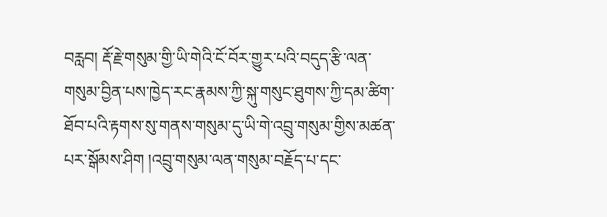བརླབ། རྡོ་རྗེ་གསུམ་གྱི་ཡི་གེའི་ངོ་བོར་གྱུར་པའི་བདུད་རྩི་ལན་གསུམ་བྱིན་པས་ཁྱེད་རང་རྣམས་ཀྱི་སྐུ་གསུང་ཐུགས་ཀྱི་དམ་ཚིག་ཐོབ་པའི་རྟགས་སུ་གནས་གསུམ་དུ་ཡི་གེ་འབྲུ་གསུམ་གྱིས་མཚན་པར་སྒོམས་ཤིག །འབྲུ་གསུམ་ལན་གསུམ་བརྗོད་པ་དང་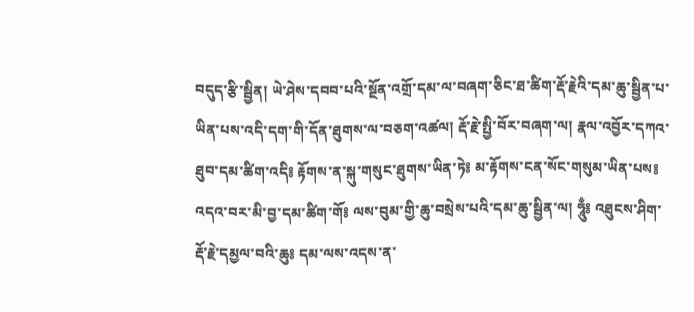བདུད་རྩི་སྦྱིན། ཡེ་ཤེས་དབབ་པའི་སྔོན་འགྲོ་དམ་ལ་བཞག་ཅིང་ཐ་ཚིག་རྡོ་རྗེའི་དམ་ཆུ་སྦྱིན་པ་ཡིན་པས་འདི་དག་གི་དོན་ཐུགས་ལ་བཅག་འཚལ། རྡོ་རྗེ་སྤྱི་བོར་བཞག་ལ། རྣལ་འབྱོར་དཀའ་ཐུབ་དམ་ཚིག་འདི༔ རྟོགས་ན་སྐུ་གསུང་ཐུགས་ཡིན་ཏེ༔ མ་རྟོགས་ངན་སོང་གསུམ་ཡིན་པས༔ འདའ་བར་མི་བྱ་དམ་ཚིག་གོ༔ ལས་བུམ་གྱི་ཆུ་བསྲེས་པའི་དམ་ཆུ་སྦྱིན་ལ། ཧཱུྃ༔ འཐུངས་ཤིག་རྡོ་རྗེ་དམྱལ་བའི་ཆུ༔ དམ་ལས་འདས་ན་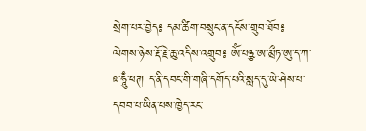སྲེག་པར་བྱེད༔ དམ་ཚིག་བསྲུང་ན་དངོས་གྲུབ་ཐོབ༔ ལེགས་ཉེས་རྡོ་རྗེ་ཆུ་འདིས་འགྲུབ༔ ཨོཾ་པཉྩ་ཨ་མྲྀཏ་ཨུ་ད་ཀ་ཋ་ཧཱུྃ་ཕཊ། ད་ནི་དབང་གི་གཞི་དགོད་པའི་སླད་དུ་ཡེ་ཤེས་པ་དབབ་པ་ཡིན་པས་ཁྱེད་རང་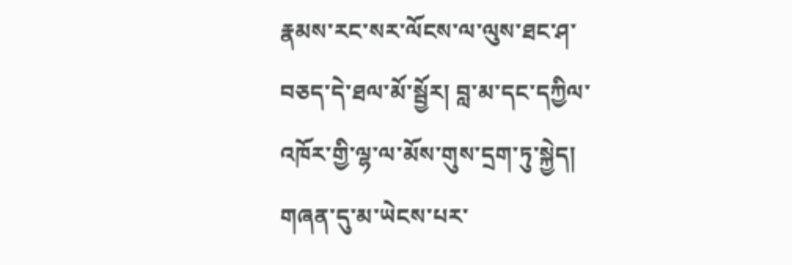རྣམས་རང་སར་ལོངས་ལ་ལུས་ཐང་ཤ་བཅད་དེ་ཐལ་མོ་སྦྱོར། བླ་མ་དང་དཀྱིལ་འཁོར་གྱི་ལྷ་ལ་མོས་གུས་དྲག་ཏུ་སྐྱེད། གཞན་དུ་མ་ཡེངས་པར་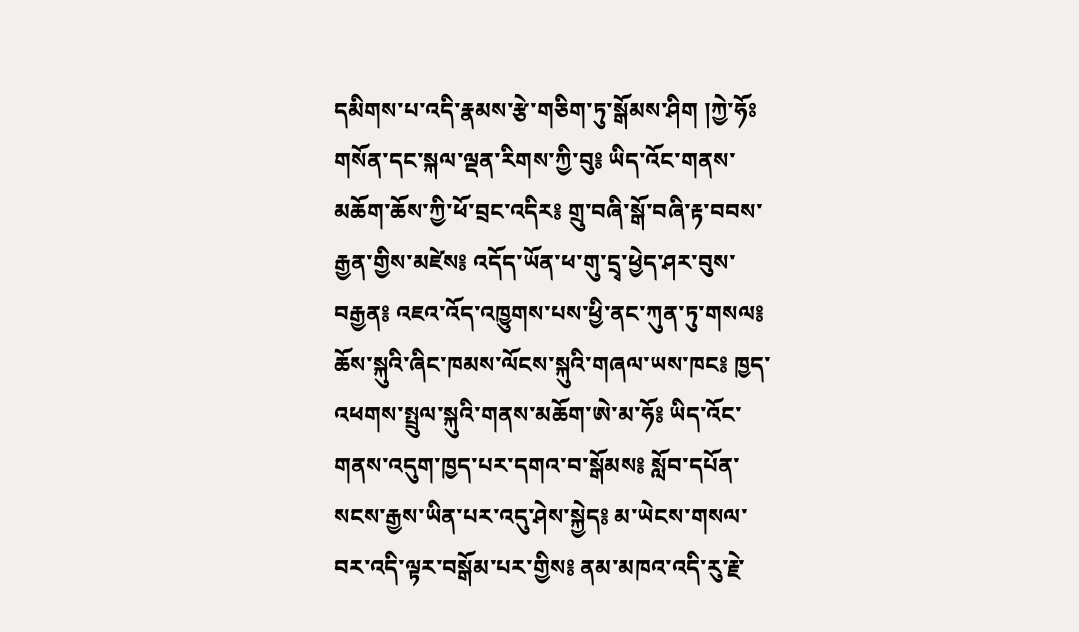དམིགས་པ་འདི་རྣམས་རྩེ་གཅིག་ཏུ་སྒོམས་ཤིག །ཀྱེ་ཧོཿགསོན་དང་སྐལ་ལྡན་རིགས་ཀྱི་བུ༔ ཡིད་འོང་གནས་མཆོག་ཆོས་ཀྱི་ཕོ་བྲང་འདིར༔ གྲུ་བཞི་སྒོ་བཞི་རྟ་བབས་རྒྱན་གྱིས་མཛེས༔ འདོད་ཡོན་ཕ་གུ་དྲྭ་ཕྱེད་ཤར་བུས་བརྒྱན༔ འཇའ་འོད་འཁྱུགས་པས་ཕྱི་ནང་ཀུན་ཏུ་གསལ༔ ཆོས་སྐུའི་ཞིང་ཁམས་ལོངས་སྐུའི་གཞལ་ཡས་ཁང༔ ཁྱད་འཕགས་སྤྲུལ་སྐུའི་གནས་མཆོག་ཨེ་མ་ཧོ༔ ཡིད་འོང་གནས་འདུག་ཁྱད་པར་དགའ་བ་སྒོམས༔ སློབ་དཔོན་སངས་རྒྱས་ཡིན་པར་འདུ་ཤེས་སྐྱེད༔ མ་ཡེངས་གསལ་བར་འདི་ལྟར་བསྒོམ་པར་གྱིས༔ ནམ་མཁའ་འདི་རུ་རྗེ་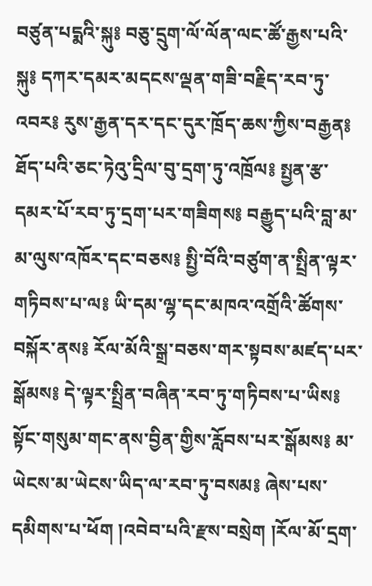བཙུན་པདྨའི་སྐུ༔ བཅུ་དྲུག་ལོ་ལོན་ལང་ཚོ་རྒྱས་པའི་སྐུ༔ དཀར་དམར་མདངས་ལྡན་གཟི་བརྗིད་རབ་ཏུ་འབར༔ རུས་རྒྱན་དར་དང་དུར་ཁྲོད་ཆས་ཀྱིས་བརྒྱན༔ ཐོད་པའི་ཅང་ཏེའུ་དྲིལ་བུ་དྲག་ཏུ་འཁྲོལ༔ སྤྱན་རྩ་དམར་པོ་རབ་ཏུ་དྲག་པར་གཟིགས༔ བརྒྱུད་པའི་བླ་མ་མ་ལུས་འཁོར་དང་བཅས༔ སྤྱི་བོའི་བཙུག་ན་སྤྲིན་ལྟར་གཏིབས་པ་ལ༔ ཡི་དམ་ལྷ་དང་མཁའ་འགྲོའི་ཚོགས་བསྐོར་ནས༔ རོལ་མོའི་སྒྲ་བཅས་གར་སྟབས་མཛད་པར་སྒོམས༔ དེ་ལྟར་སྤྲིན་བཞིན་རབ་ཏུ་གཏིབས་པ་ཡིས༔ སྟོང་གསུམ་གང་ནས་བྱིན་གྱིས་རློབས་པར་སྒོམས༔ མ་ཡེངས་མ་ཡེངས་ཡིད་ལ་རབ་ཏུ་བསམ༔ ཞེས་པས་དམིགས་པ་ཕོག །འབེབ་པའི་རྫས་བསྲེག །རོལ་མོ་དྲག་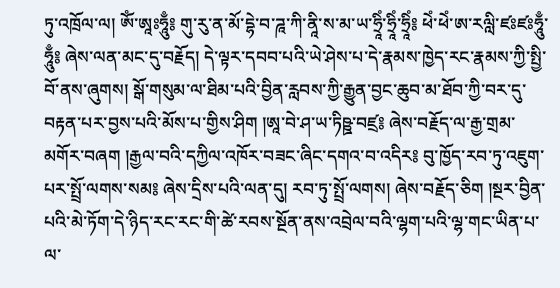ཏུ་འཁྲོལ་ལ། ཨོཾ་ཨཱཿཧཱུྃ༔ གུ་རུ་ན་མོ་དྷེ་བ་ཌཱ་ཀི་ནཱི་ས་མ་ཡ་ཧྲཱིཾ་ཧྲཱིཾ་ཧྲཱིཾ༔ ཕེཾ་ཕེཾ་ཨ་རལླི་ཛཿཛཿཧཱུྃ་ཧཱུྃ༔ ཞེས་ལན་མང་དུ་བརྗོད། དེ་ལྟར་དབབ་པའི་ཡེ་ཤེས་པ་དེ་རྣམས་ཁྱེད་རང་རྣམས་ཀྱི་སྤྱི་བོ་ནས་ཞུགས། སྒོ་གསུམ་ལ་ཐིམ་པའི་བྱིན་རླབས་ཀྱི་རྒྱུན་བྱང་ཆུབ་མ་ཐོབ་ཀྱི་བར་དུ་བརྟན་པར་བྱས་པའི་མོས་པ་གྱིས་ཤིག །ཨཱ་བེ་ཤ་ཡ་ཏིཥྛ་བཛྲ༔ ཞེས་བརྗོད་ལ་རྒྱ་གྲམ་མགོར་བཞག །རྒྱལ་བའི་དཀྱིལ་འཁོར་བཟང་ཞིང་དགའ་བ་འདིར༔ བུ་ཁྱོད་རབ་ཏུ་འཇུག་པར་སྤྲོ་ལགས་སམ༔ ཞེས་དྲིས་པའི་ལན་དུ། རབ་ཏུ་སྤྲོ་ལགས། ཞེས་བརྗོད་ཅིག །སྔར་བྱིན་པའི་མེ་ཏོག་དེ་ཉིད་རང་རང་གི་ཚེ་རབས་སྔོན་ནས་འབྲེལ་བའི་ལྷག་པའི་ལྷ་གང་ཡིན་པ་ལ་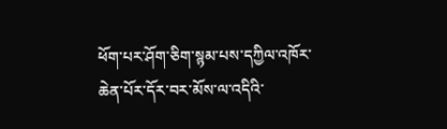ཕོག་པར་ཤོག་ཅིག་སྙམ་པས་དཀྱིལ་འཁོར་ཆེན་པོར་དོར་བར་མོས་ལ་འདིའི་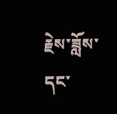རྗེས་ཟློས་དང་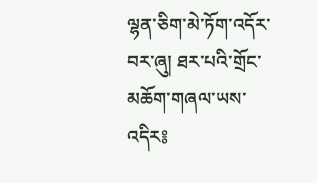ལྷན་ཅིག་མེ་ཏོག་འདོར་བར་ཞུ། ཐར་པའི་གྲོང་མཆོག་གཞལ་ཡས་འདིར༔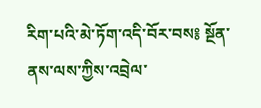རིག་པའི་མེ་ཏོག་འདི་བོར་བས༔ སྔོན་ནས་ལས་ཀྱིས་འབྲེལ་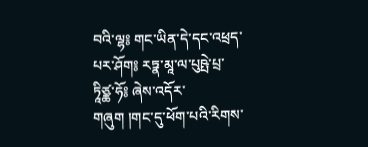བའི་ལྷ༔ གང་ཡིན་དེ་དང་འཕྲད་པར་ཤོག༔ རཏྣ་མཱ་ལ་པུཥྤེ་པྲ་ཏཱིཙྪ་ཧོ༔ ཞེས་འདོར་གཞུག །གང་དུ་ཕོག་པའི་རིགས་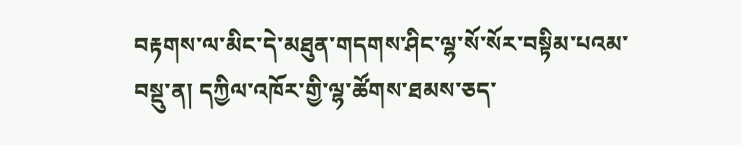བརྟགས་ལ་མིང་དེ་མཐུན་གདགས་ཤིང་ལྷ་སོ་སོར་བསྟིམ་པའམ་བསྡུ་ན། དཀྱིལ་འཁོར་གྱི་ལྷ་ཚོགས་ཐམས་ཅད་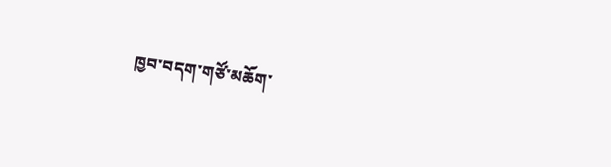ཁྱབ་བདག་གཙོ་མཆོག་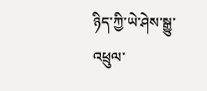ཉིད་ཀྱི་ཡེ་ཤེས་སྒྱུ་འཕྲུལ་